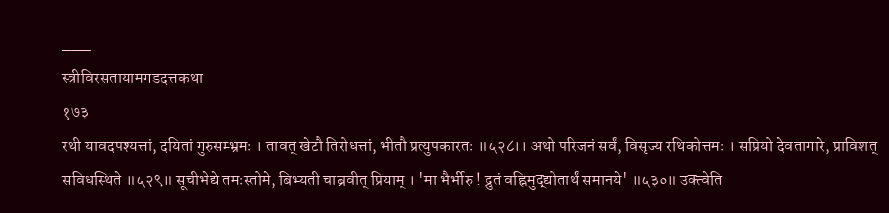___
स्त्रीविरसतायामगडदत्तकथा
१७३
रथी यावदपश्यत्तां, दयितां गुरुसम्भ्रमः । तावत् खेटौ तिरोधत्तां, भीतौ प्रत्युपकारतः ॥५२८।। अथो परिजनं सर्वं, विसृज्य रथिकोत्तमः । सप्रियो देवतागारे, प्राविशत् सविधस्थिते ॥५२९॥ सूचीभेद्ये तमःस्तोमे, बिभ्यती चाब्रवीत् प्रियाम् । 'मा भैर्भीरु ! द्रुतं वह्निमुद्द्योतार्थं समानये' ॥५३०॥ उक्त्वेति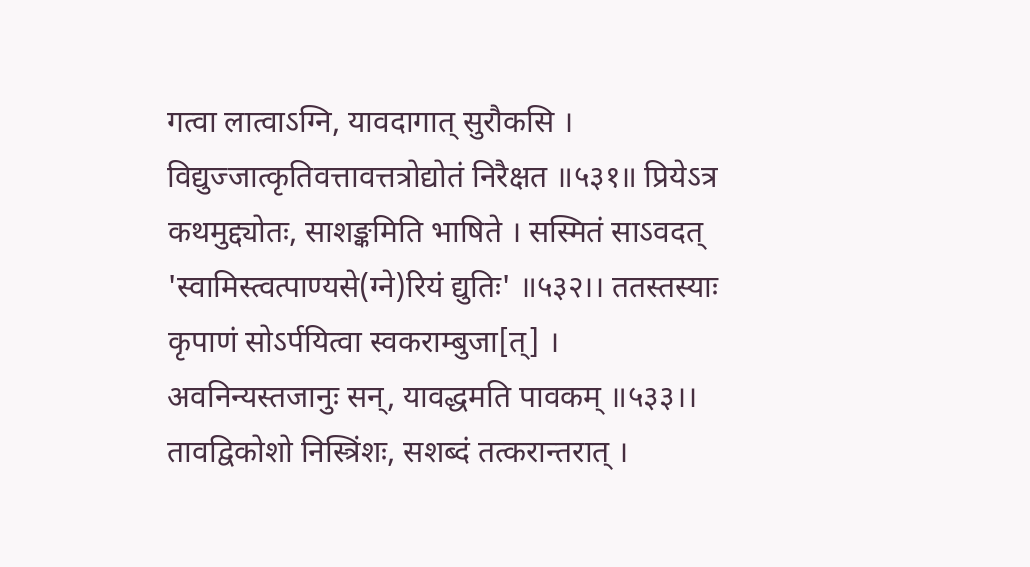गत्वा लात्वाऽग्नि, यावदागात् सुरौकसि । विद्युज्जात्कृतिवत्तावत्तत्रोद्योतं निरैक्षत ॥५३१॥ प्रियेऽत्र कथमुद्द्योतः, साशङ्कमिति भाषिते । सस्मितं साऽवदत् 'स्वामिस्त्वत्पाण्यसे(ग्ने)रियं द्युतिः' ॥५३२।। ततस्तस्याः कृपाणं सोऽर्पयित्वा स्वकराम्बुजा[त्] । अवनिन्यस्तजानुः सन्, यावद्धमति पावकम् ॥५३३।। तावद्विकोशो निस्त्रिंशः, सशब्दं तत्करान्तरात् ।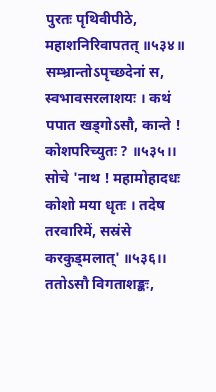पुरतः पृथिवीपीठे, महाशनिरिवापतत् ॥५३४॥ सम्भ्रान्तोऽपृच्छदेनां स, स्वभावसरलाशयः । कथं पपात खड्गोऽसौ, कान्ते ! कोशपरिच्युतः ? ॥५३५।। सोचे 'नाथ ! महामोहादधः कोशो मया धृतः । तदेष तरवारिमें, सस्रंसे करकुड्मलात्' ॥५३६।। ततोऽसौ विगताशङ्कः,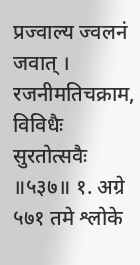प्रज्वाल्य ज्वलनं जवात् । रजनीमतिचक्राम, विविधैः सुरतोत्सवैः ॥५३७॥ १. अग्रे ५७१ तमे श्लोके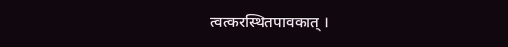त्वत्करस्थितपावकात् ।